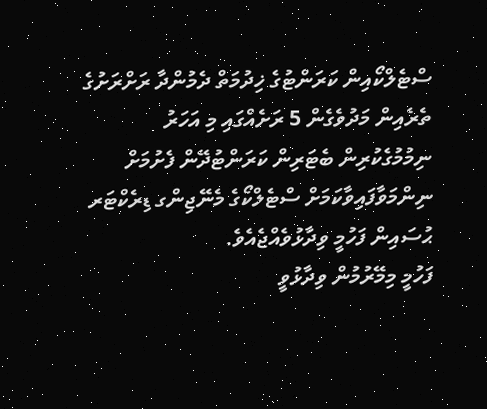ސްޓެލްކޯއިން ކަރަންޓުގެ ޚިދުމަތް ދެމުންދާ ރަށްރަށުގެ ތެރެއިން މަދުވެގެން 5 ރަށެއްގައި މި އަހަރު ނިމުމުގެކުރިން ބެޓަރިން ކަރަންޓުދޭން ފެށުމަށް ނިންމަވާފައިވާކަމަށް ސްޓެލްކޯގެ މެނޭޖިންގ ޑިރެކްޓަރ ޙުސައިން ފަހުމީ ވިދާޅުވެއްޖެއެވެ.
ފަހުމީ މިމޭރުމުން ވިދާޅުވީ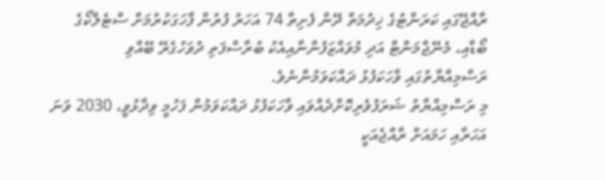ރާއްޖޭގައި ކަރަންޓުގެ ޚިދުމަތް ދޭން ފެށިތާ 74 އަހަރު ފުރުން ފާހަގަކުރުމަށް ސްޓެލްކޯގެ ބޯޑާއި، މެނޭޖްމަންޓް އަދި މުވައްޒަފުންނާއިއެކު ބުރާސްފަތި ދުވަހުގެރޭ ބޭއްވި ރަސްމިއްޔާތުގައި ވާހަކަފުޅު ދައްކަވަމުންނެވެ.
މި ރަސްމިއްޔާތު ޝަރަފުވެރިކޮށްދެއްވައި ވާހަކަފުޅު ދައްކަވަމުން ފަހުމީ ވިދާޅުވީ، 2030 ވަނަ އަހަރާއި ހަމައަށް ރާއްޖެއަކީ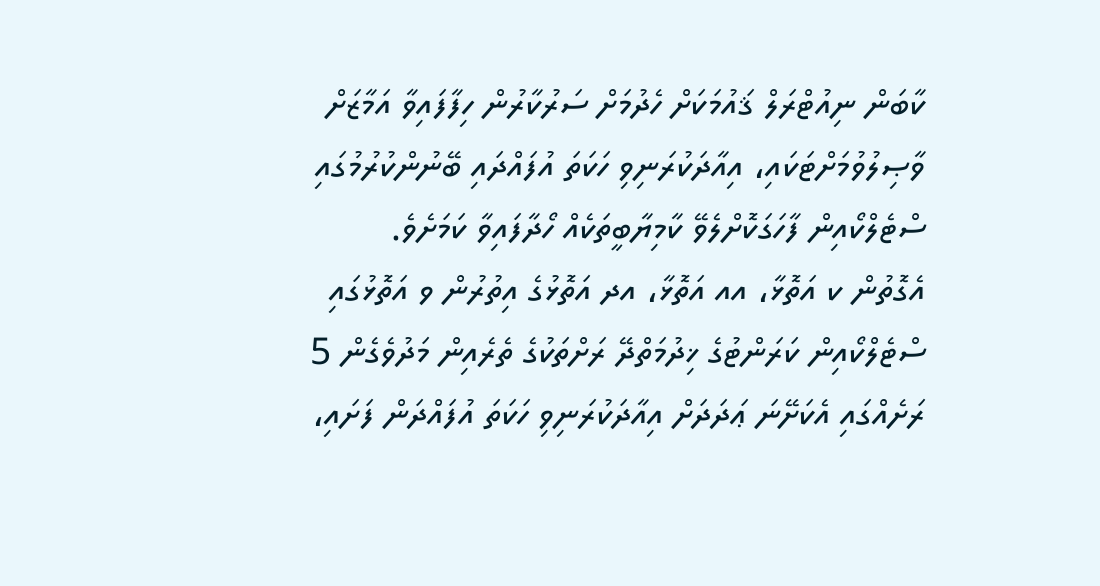ކާބަން ނިއުޓްރަލް ޤައުމަކަށް ހެދުމަށް ސަރުކާރުން ހިފާފައިވާ އަމާޒަށް ވާޞިލުވުމަށްޓަކައި، އިއާދަކުރަނިވި ހަކަތަ އުފައްދައި ބޭނުންކުރުމުގައި ސްޓެލްކޯއިން ފާހަގަކޮށްލެވޭ ކާމިޔާބީތަކެއް ހޯދާފައިވާ ކަމަށެވެ.
އެގޮތުން ކ އަތޮޅާ، އއ އަތޮޅާ، އދ އަތޮޅުގެ އިތުރުން ވ އަތޮޅުގައި ސްޓެލްކޯއިން ކަރަންޓުގެ ޚިދުމަތްދޭ ރަށްތަކުގެ ތެރެއިން މަދުވެގެން 5 ރަށެއްގައި އެކަށޭނަ ޢަދަދަށް އިއާދަކުރަނިވި ހަކަތަ އުފައްދަން ފަށައި،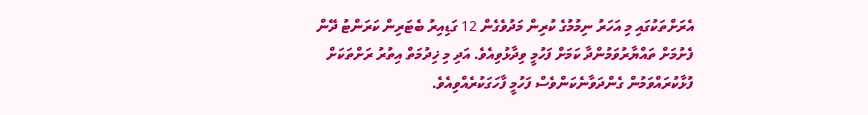އެރަށްތަކުގައި މި އަހަރު ނިމުމުގެ ކުރިން މަދުވެގެން 12 ގަޑިއިރު ބެޓަރިން ކަރަންޓު ދޭން ފެށުމަށް ތައްޔާރުވަމުންދާ ކަމަށް ފަހުމީ ވިދާޅުވިއެވެ. އަދި މި ޚިދުމަތް އިތުރު ރަށްތަކަށް ފުޅާކުރައްވަމުން ގެންދަވާނެކަންވެސް ފަހުމީ ފާހަގަކުރެއްވިއެވެ.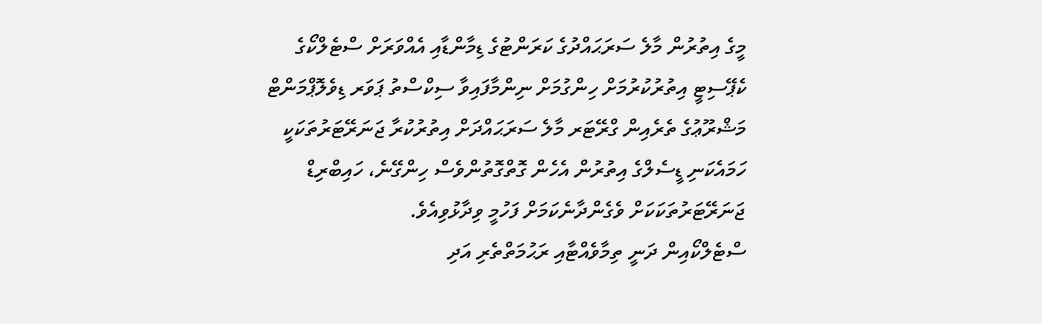މީގެ އިތުރުން މާލެ ސަރަޙައްދުގެ ކަރަންޓުގެ ޑިމާންޑާއި އެއްވަރަށް ސްޓެލްކޯގެ ކެޕޭސިޓީ އިތުރުކުރުމަށް ހިންގުމަށް ނިންމާފައިވާ ސިކްސްތު ޕަވަރ ޑިވެލޮޕްމަންޓް މަޝްރޫޢުގެ ތެރެއިން ގްރޭޓަރ މާލެ ސަރަޙައްދަށް އިތުރުކުރާ ޖަނަރޭޓަރުތަކަކީ ހަމައެކަނި ޑީސެލްގެ އިތުރުން އެހެން ގޮތްގޮތުންވެސް ހިންގޭނެ، ހައިބްރިޑް ޖަނަރޭޓަރުތަކަކަށް ވެގެންދާނެކަމަށް ފަހުމީ ވިދާޅުވިއެވެ.
ސްޓެލްކޯއިން ދަނީ ތިމާވެއްޓާއި ރަޙުމަތްތެރި އަދި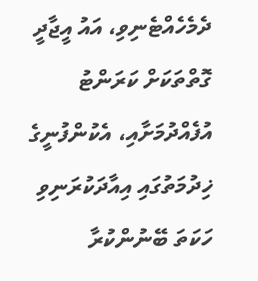ދެމެހެއްޓެނިވި، އައު އީޖާދީ ގޮތްތަކަށް ކަރަންޓު އުފެއްދުމަށާއި، އެކުންފުނީގެ ޚިދުމަތުގައި އިއާދަކުރަނިވި ހަކަތަ ބޭނުންކުރާ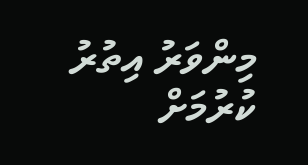މިންވަރު އިތުރު ކުރުމަށް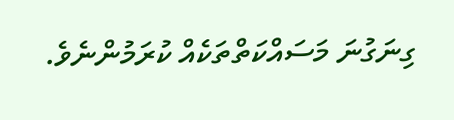ގިނަގުނަ މަސައްކަތްތަކެއް ކުރަމުންނެވެ.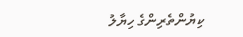ކިޔުންތެރިންގެ ހިޔާލު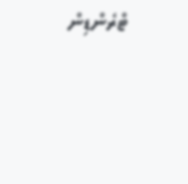ޓްރެންޑިން